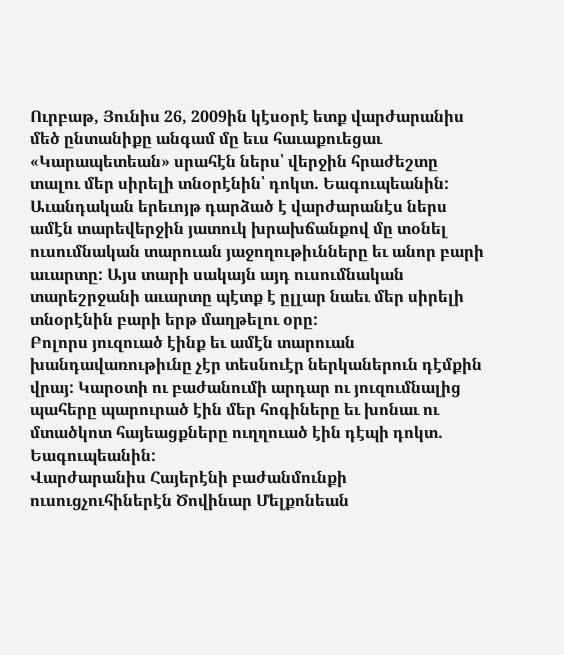Ուրբաթ, Յունիս 26, 2009ին կէսօրէ ետք վարժարանիս մեծ ընտանիքը անգամ մը եւս հաւաքուեցաւ «Կարապետեան» սրահէն ներս՝ վերջին հրաժեշտը տալու մեր սիրելի տնօրէնին՝ դոկտ. Եագուպեանին:
Աւանդական երեւոյթ դարձած է վարժարանէս ներս ամէն տարեվերջին յատուկ խրախճանքով մը տօնել ուսումնական տարուան յաջողութիւնները եւ անոր բարի աւարտը: Այս տարի սակայն այդ ուսումնական տարեշրջանի աւարտը պէտք է ըլլար նաեւ մեր սիրելի տնօրէնին բարի երթ մաղթելու օրը:
Բոլորս յուզուած էինք եւ ամէն տարուան խանդավառութիւնը չէր տեսնուէր ներկաներուն դէմքին վրայ: Կարօտի ու բաժանումի արդար ու յուզումնալից պահերը պարուրած էին մեր հոգիները եւ խոնաւ ու մտածկոտ հայեացքները ուղղուած էին դէպի դոկտ. Եագուպեանին:
Վարժարանիս Հայերէնի բաժանմունքի ուսուցչուհիներէն Ծովինար Մելքոնեան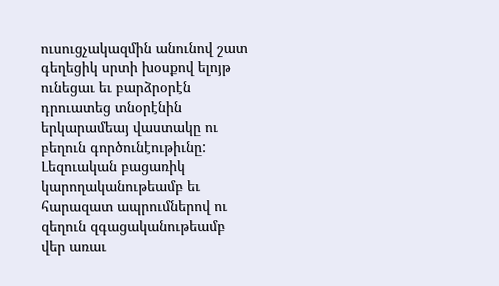ուսուցչակազմին անունով շատ գեղեցիկ սրտի խօսքով ելոյթ ունեցաւ եւ բարձրօրէն դրուատեց տնօրէնին երկարամեայ վաստակը ու բեղուն գործունէութիւնը: Լեզուական բացառիկ կարողականութեամբ եւ հարազատ ապրումներով ու զեղուն զգացականութեամբ վեր առաւ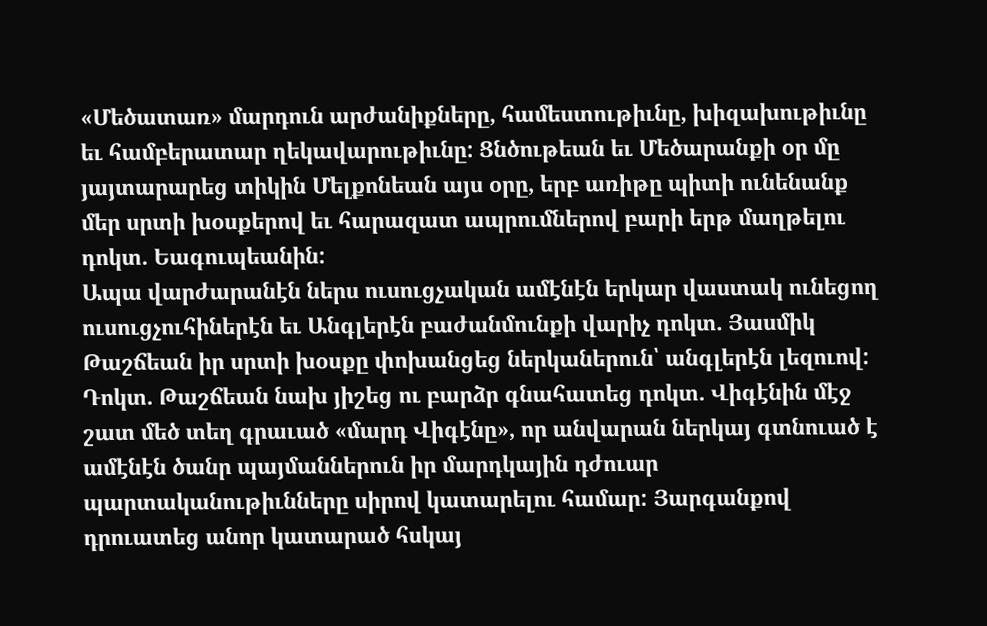«Մեծատառ» մարդուն արժանիքները, համեստութիւնը, խիզախութիւնը եւ համբերատար ղեկավարութիւնը: Ցնծութեան եւ Մեծարանքի օր մը յայտարարեց տիկին Մելքոնեան այս օրը, երբ առիթը պիտի ունենանք մեր սրտի խօսքերով եւ հարազատ ապրումներով բարի երթ մաղթելու դոկտ. Եագուպեանին:
Ապա վարժարանէն ներս ուսուցչական ամէնէն երկար վաստակ ունեցող ուսուցչուհիներէն եւ Անգլերէն բաժանմունքի վարիչ դոկտ. Յասմիկ Թաշճեան իր սրտի խօսքը փոխանցեց ներկաներուն՝ անգլերէն լեզուով: Դոկտ. Թաշճեան նախ յիշեց ու բարձր գնահատեց դոկտ. Վիգէնին մէջ շատ մեծ տեղ գրաւած «մարդ Վիգէնը», որ անվարան ներկայ գտնուած է ամէնէն ծանր պայմաններուն իր մարդկային դժուար պարտականութիւնները սիրով կատարելու համար: Յարգանքով դրուատեց անոր կատարած հսկայ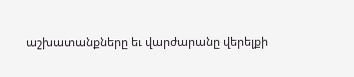աշխատանքները եւ վարժարանը վերելքի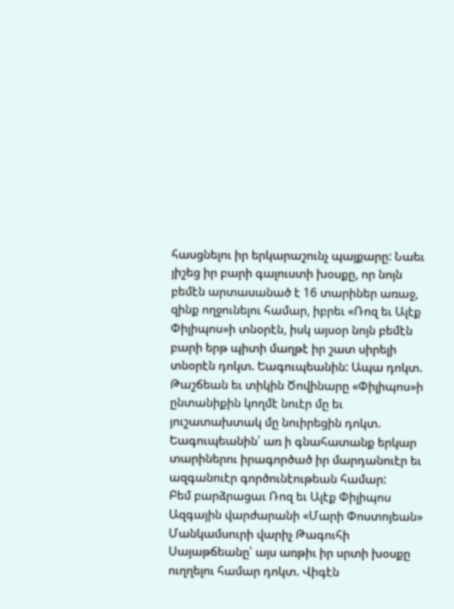հասցնելու իր երկարաշունչ պայքարը: Նաեւ յիշեց իր բարի գալուստի խօսքը, որ նոյն բեմէն արտասանած է 16 տարիներ առաջ, զինք ողջունելու համար, իբրեւ «Ռոզ եւ Ալէք Փիլիպոս»ի տնօրէն, իսկ այսօր նոյն բեմէն բարի երթ պիտի մաղթէ իր շատ սիրելի տնօրէն դոկտ. Եագուպեանին: Ապա դոկտ. Թաշճեան եւ տիկին Ծովինարը «Փիլիպոս»ի ընտանիքին կողմէ նուէր մը եւ յուշատախտակ մը նուիրեցին դոկտ. Եագուպեանին՝ առ ի գնահատանք երկար տարիներու իրագործած իր մարդանուէր եւ ազգանուէր գործունէութեան համար:
Բեմ բարձրացաւ Ռոզ եւ Ալէք Փիլիպոս Ազգային վարժարանի «Մարի Փոստոյեան» Մանկամսուրի վարիչ Թագուհի Սայաթճեանը՝ այս առթիւ իր սրտի խօսքը ուղղելու համար դոկտ. Վիգէն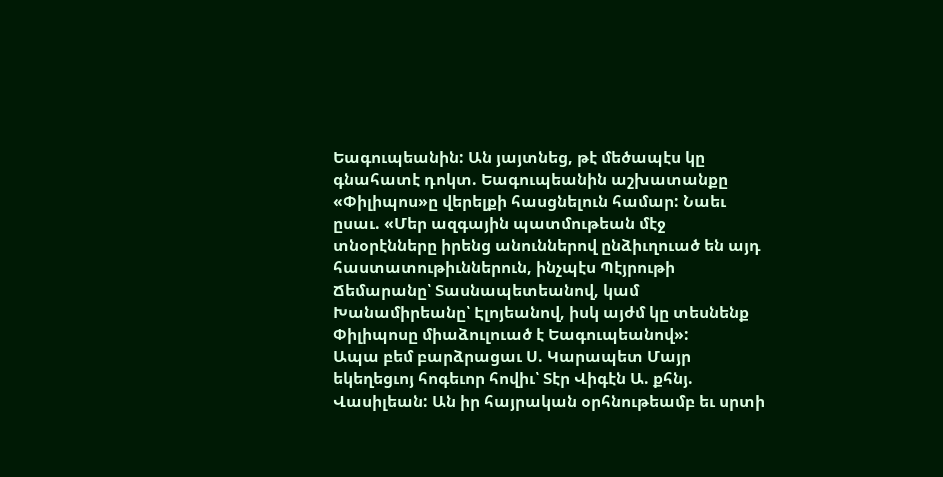Եագուպեանին: Ան յայտնեց, թէ մեծապէս կը գնահատէ դոկտ. Եագուպեանին աշխատանքը «Փիլիպոս»ը վերելքի հասցնելուն համար: Նաեւ ըսաւ. «Մեր ազգային պատմութեան մէջ տնօրէնները իրենց անուններով ընձիւղուած են այդ հաստատութիւններուն, ինչպէս Պէյրութի Ճեմարանը՝ Տասնապետեանով, կամ Խանամիրեանը՝ Էլոյեանով, իսկ այժմ կը տեսնենք Փիլիպոսը միաձուլուած է Եագուպեանով»:
Ապա բեմ բարձրացաւ Ս. Կարապետ Մայր եկեղեցւոյ հոգեւոր հովիւ՝ Տէր Վիգէն Ա. քհնյ. Վասիլեան: Ան իր հայրական օրհնութեամբ եւ սրտի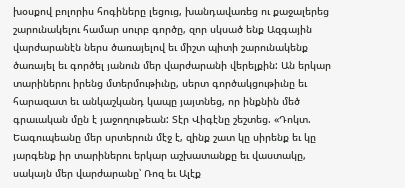խօսքով բոլորիս հոգիները լեցուց, խանդավառեց ու քաջալերեց շարունակելու համար սուրբ գործը, զոր սկսած ենք Ազգային վարժարանէն ներս ծառայելով եւ միշտ պիտի շարունակենք ծառայել եւ գործել յանուն մեր վարժարանի վերելքին: Ան երկար տարիներու իրենց մտերմութիւնը, սերտ գործակցութիւնը եւ հարազատ եւ անկաշկանդ կապը յայտնեց, որ ինքնին մեծ գրաւական մըն է յաջողութեան: Տէր Վիգէնը շեշտեց. «Դոկտ. Եագուպեանը մեր սրտերուն մէջ է, զինք շատ կը սիրենք եւ կը յարգենք իր տարիներու երկար աշխատանքը եւ վաստակը, սակայն մեր վարժարանը՝ Ռոզ եւ Ալէք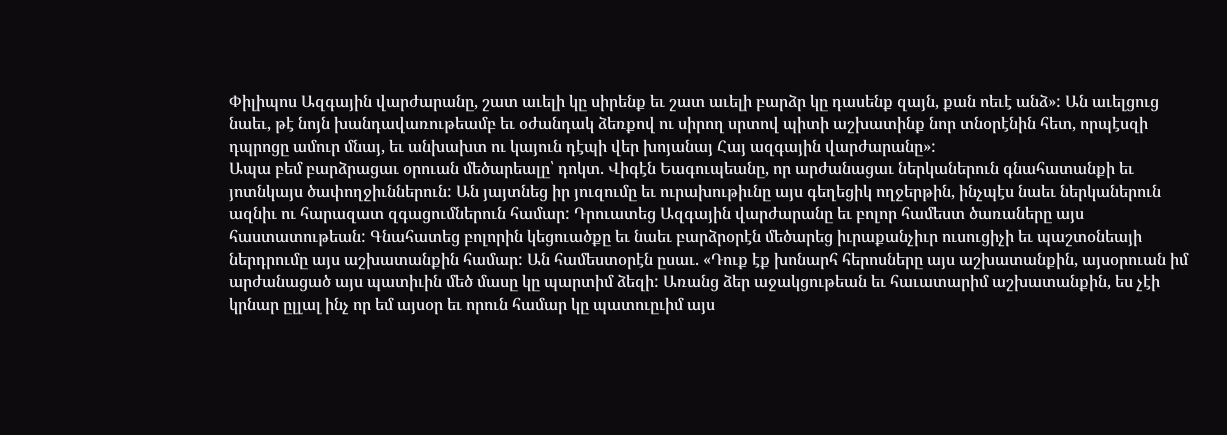Փիլիպոս Ազգային վարժարանը, շատ աւելի կը սիրենք եւ շատ աւելի բարձր կը դասենք զայն, քան ոեւէ անձ»: Ան աւելցուց նաեւ, թէ նոյն խանդավառութեամբ եւ օժանդակ ձեռքով ու սիրող սրտով պիտի աշխատինք նոր տնօրէնին հետ, որպէսզի դպրոցը ամուր մնայ, եւ անխախտ ու կայուն դէպի վեր խոյանայ Հայ ազգային վարժարանը»:
Ապա բեմ բարձրացաւ օրուան մեծարեալը՝ դոկտ. Վիգէն Եագուպեանը, որ արժանացաւ ներկաներուն գնահատանքի եւ յոտնկայս ծափողջիւններուն: Ան յայտնեց իր յուզումը եւ ուրախութիւնը այս գեղեցիկ ողջերթին, ինչպէս նաեւ ներկաներուն ազնիւ ու հարազատ զգացումներուն համար: Դրուատեց Ազգային վարժարանը եւ բոլոր համեստ ծառաները այս հաստատութեան: Գնահատեց բոլորին կեցուածքը եւ նաեւ բարձրօրէն մեծարեց իւրաքանչիւր ուսուցիչի եւ պաշտօնեայի ներդրումը այս աշխատանքին համար: Ան համեստօրէն ըսաւ. «Դուք էք խոնարհ հերոսները այս աշխատանքին, այսօրուան իմ արժանացած այս պատիւին մեծ մասը կը պարտիմ ձեզի: Առանց ձեր աջակցութեան եւ հաւատարիմ աշխատանքին, ես չէի կրնար ըլլալ ինչ որ եմ այսօր եւ որուն համար կը պատուըւիմ այս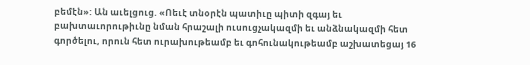բեմէն»: Ան աւելցուց. «Ոեւէ տնօրէն պատիւը պիտի զգայ եւ բախտաւորութիւնը նման հրաշալի ուսուցչակազմի եւ անձնակազմի հետ գործելու, որուն հետ ուրախութեամբ եւ գոհունակութեամբ աշխատեցայ 16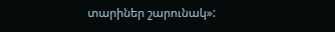տարիներ շարունակ»: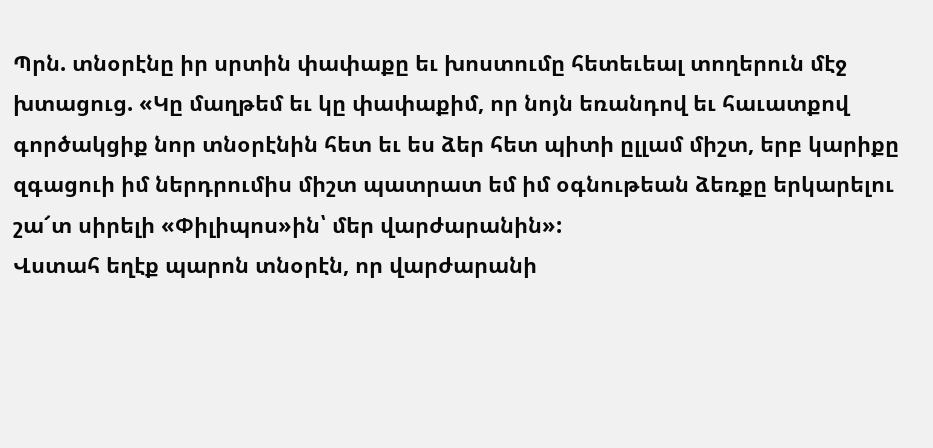Պրն. տնօրէնը իր սրտին փափաքը եւ խոստումը հետեւեալ տողերուն մէջ խտացուց. «Կը մաղթեմ եւ կը փափաքիմ, որ նոյն եռանդով եւ հաւատքով գործակցիք նոր տնօրէնին հետ եւ ես ձեր հետ պիտի ըլլամ միշտ, երբ կարիքը զգացուի իմ ներդրումիս միշտ պատրատ եմ իմ օգնութեան ձեռքը երկարելու շա՜տ սիրելի «Փիլիպոս»ին՝ մեր վարժարանին»:
Վստահ եղէք պարոն տնօրէն, որ վարժարանի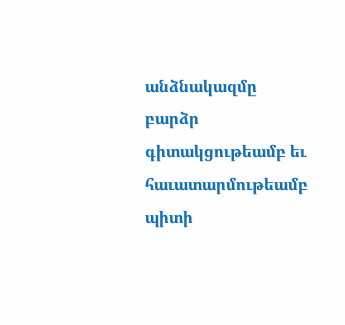անձնակազմը բարձր գիտակցութեամբ եւ հաւատարմութեամբ պիտի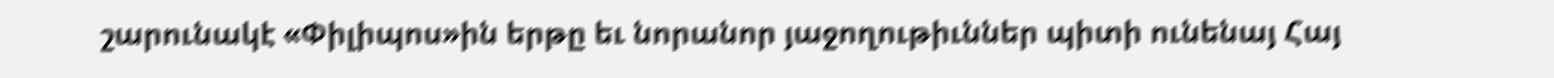շարունակէ «Փիլիպոս»ին երթը եւ նորանոր յաջողութիւններ պիտի ունենայ Հայ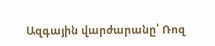Ազգային վարժարանը՝ Ռոզ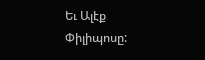Եւ Ալէք Փիլիպոսը: